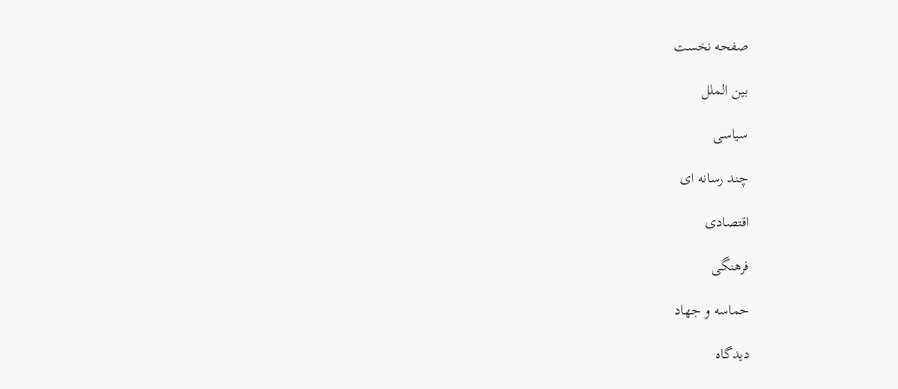صفحه نخست

بین الملل

سیاسی

چند رسانه ای

اقتصادی

فرهنگی

حماسه و جهاد

دیدگاه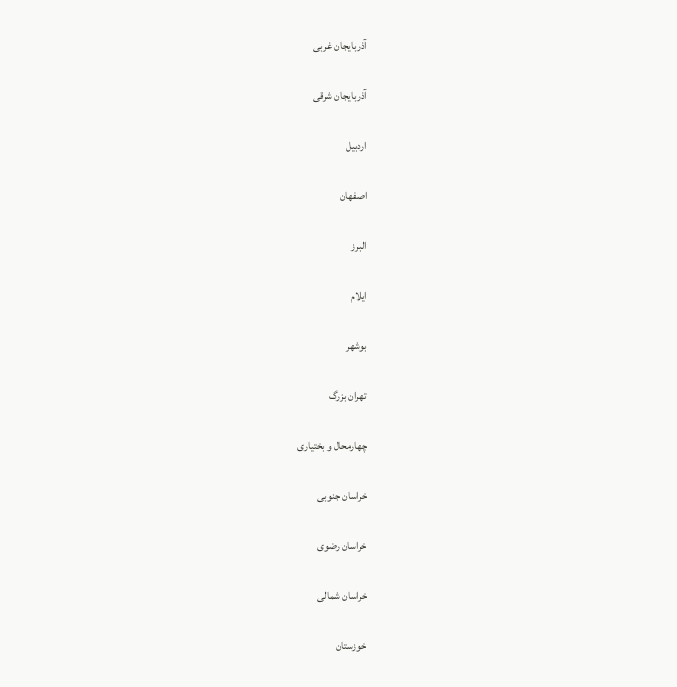آذربایجان غربی

آذربایجان شرقی

اردبیل

اصفهان

البرز

ایلام

بوشهر

تهران بزرگ

چهارمحال و بختیاری

خراسان جنوبی

خراسان رضوی

خراسان شمالی

خوزستان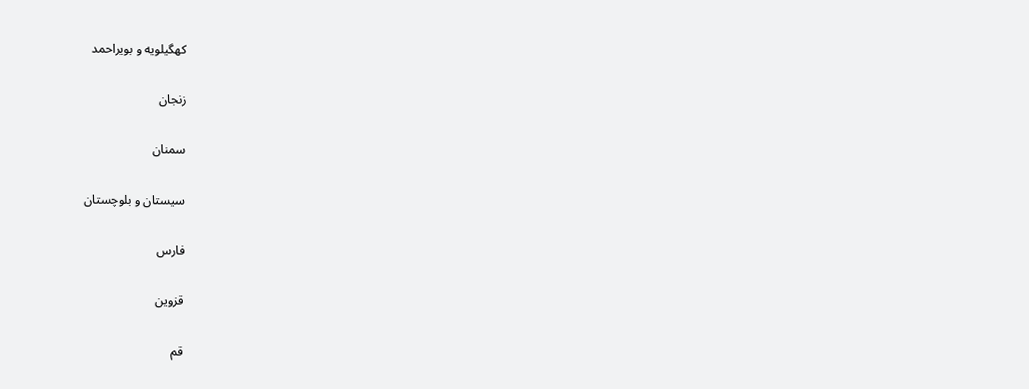کهگیلویه و بویراحمد

زنجان

سمنان

سیستان و بلوچستان

فارس

قزوین

قم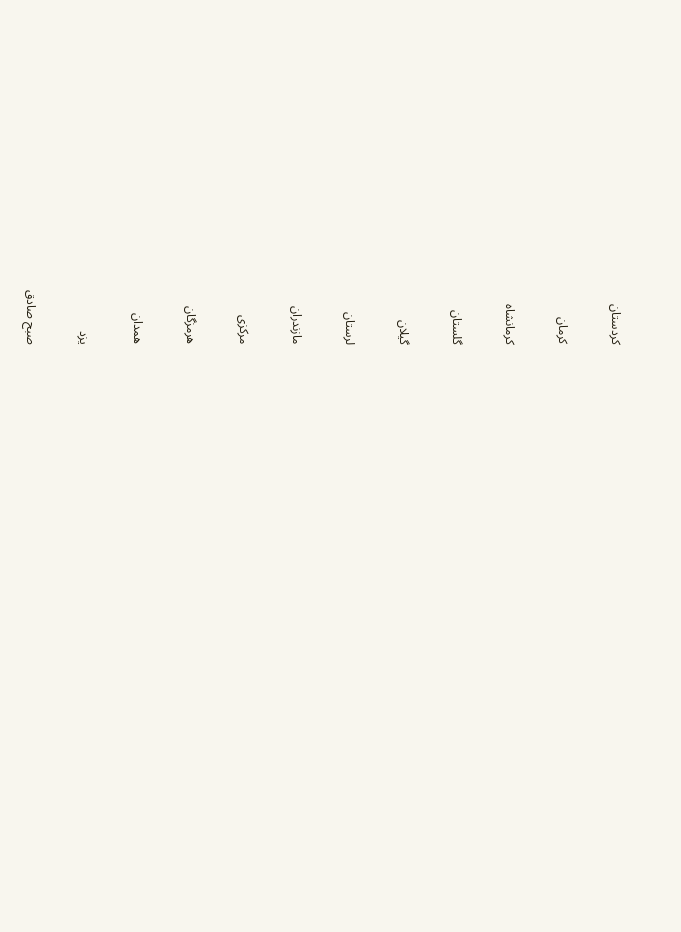کردستان

کرمان

کرمانشاه

گلستان

گیلان

لرستان

مازندران

مرکزی

هرمزگان

همدان

یزد

صبح صادق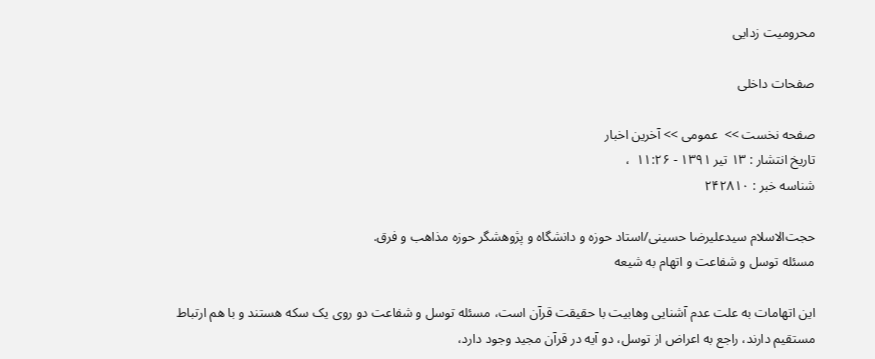محرومیت زدایی

صفحات داخلی

صفحه نخست >>  عمومی >> آخرین اخبار
تاریخ انتشار : ۱۳ تير ۱۳۹۱ - ۱۱:۲۶  ،
شناسه خبر : ۲۴۲۸۱۰

حجت‌الاسلام سیدعلیرضا حسینی/استاد حوزه و دانشگاه و پژوهشگر حوزه مذاهب و فرق.
مسئله توسل و شفاعت و اتهام به شیعه

این اتهامات به علت عدم آشنایی وهابیت با حقیقت قرآن است، مسئله توسل و شفاعت دو روی یک سکه هستند و با هم ارتباط مستقیم دارند، راجع به اعراض از توسل، دو آیه در قرآن مجید وجود دارد،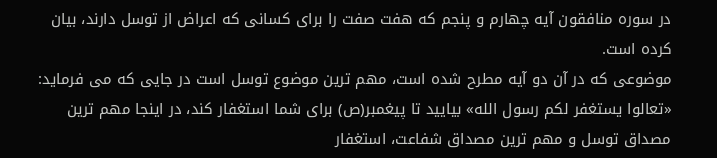در سوره منافقون آیه چهارم و پنجم که هفت صفت را برای کسانی که اعراض از توسل دارند، بیان کرده است.
موضوعی که در آن دو آیه مطرح شده است، مهم ترین موضوع توسل است در جایی که می فرماید: «تعالوا یستغفر لکم رسول الله» بیایید تا پیغمبر(ص) برای شما استغفار کند، در اینجا مهم ترین مصداق توسل و مهم ترین مصداق شفاعت، استغفار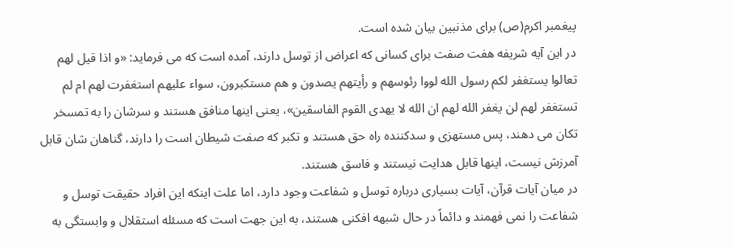پیغمبر اکرم(ص) برای مذنبین بیان شده است.
در این آیه شریفه هفت صفت برای کسانی که اعراض از توسل دارند، آمده است که می فرماید: «و اذا قیل لهم تعالوا یستغفر لکم رسول الله لووا رئوسهم و رأیتهم یصدون و هم مستکبرون، سواء علیهم استغفرت لهم ام لم تستغفر لهم لن یغفر الله لهم ان الله لا یهدی القوم الفاسقین»، یعنی اینها منافق هستند و سرشان را به تمسخر تکان می دهند، پس مستهزی و سدکننده راه حق هستند و تکبر که صفت شیطان است را دارند، گناهان شان قابل آمرزش نیست، اینها قابل هدایت نیستند و فاسق هستند.
در میان آیات قرآن، آیات بسیاری درباره توسل و شفاعت وجود دارد، اما علت اینکه این افراد حقیقت توسل و شفاعت را نمی فهمند و دائماً در حال شبهه افکنی هستند، به این جهت است که مسئله استقلال و وابستگی به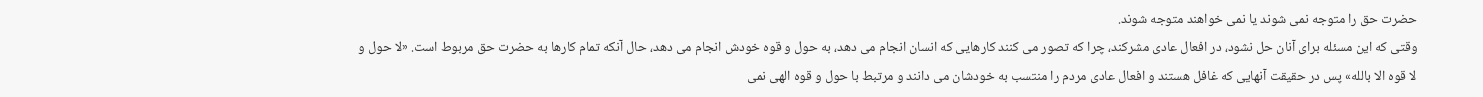حضرت حق را متوجه نمی شوند یا نمی خواهند متوجه شوند.
وقتی که این مسئله برای آنان حل نشود، در افعال عادی مشرکند، چرا که تصور می کنند کارهایی که انسان انجام می دهد، به حول و قوه خودش انجام می دهد، حال آنکه تمام کارها به حضرت حق مربوط است. «لا حول و لا قوه الا بالله» پس در حقیقت آنهایی که غافل هستند و افعال عادی مردم را منتسب به خودشان می دانند و مرتبط با حول و قوه الهی نمی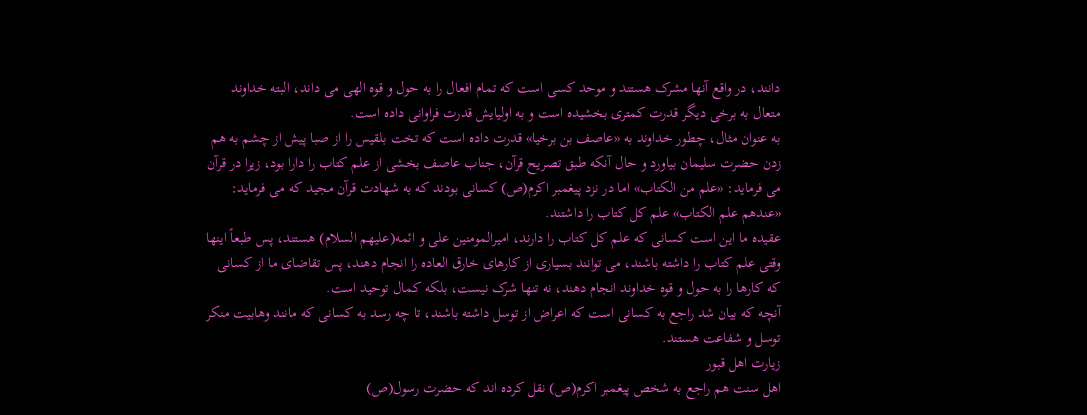دانند، در واقع آنها مشرک هستند و موحد کسی است که تمام افعال را به حول و قوه الهی می داند، البته خداوند متعال به برخی دیگر قدرت کمتری بخشیده است و به اولیایش قدرت فراوانی داده است.
به عنوان مثال، چطور خداوند به «عاصف بن برخیا» قدرت داده است که تخت بلقیس را از صبا پیش از چشم به هم زدن حضرت سلیمان بیاورد و حال آنکه طبق تصریح قرآن، جناب عاصف بخشی از علم کتاب را دارا بود، زیرا در قرآن می فرماید: «علم من الکتاب» اما در نزد پیغمبر اکرم(ص) کسانی بودند که به شهادت قرآن مجید که می فرماید: «عندهم علم الکتاب» علم کل کتاب را داشتند.
عقیده ما این است کسانی که علم کل کتاب را دارند، امیرالمومنین علی و ائمه(علیهم السلام) هستند، پس طبعاً اینها وقتی علم کتاب را داشته باشند، می توانند بسیاری از کارهای خارق العاده را انجام دهند، پس تقاضای ما از کسانی که کارها را به حول و قوه خداوند انجام دهند، نه تنها شرک نیست، بلکه کمال توحید است.
آنچه که بیان شد راجع به کسانی است که اعراض از توسل داشته باشند، تا چه رسد به کسانی که مانند وهابیت منکر توسل و شفاعت هستند.
زیارت اهل قبور
اهل سنت هم راجع به شخص پیغمبر اکرم(ص) نقل کرده اند که حضرت رسول(ص)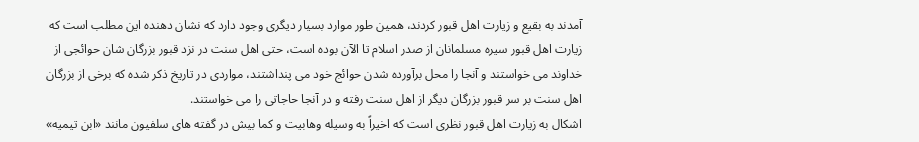آمدند به بقیع و زیارت اهل قبور کردند، همین طور موارد بسیار دیگری وجود دارد که نشان دهنده این مطلب است که زیارت اهل قبور سیره مسلمانان از صدر اسلام تا الآن بوده است، حتی اهل سنت در نزد قبور بزرگان شان حوائجی از خداوند می خواستند و آنجا را محل برآورده شدن حوائج خود می پنداشتند، مواردی در تاریخ ذکر شده که برخی از بزرگان اهل سنت بر سر قبور بزرگان دیگر از اهل سنت رفته و در آنجا حاجاتی را می خواستند.
اشکال به زیارت اهل قبور نظری است که اخیراً به وسیله وهابیت و کما بیش در گفته های سلفیون مانند «ابن تیمیه»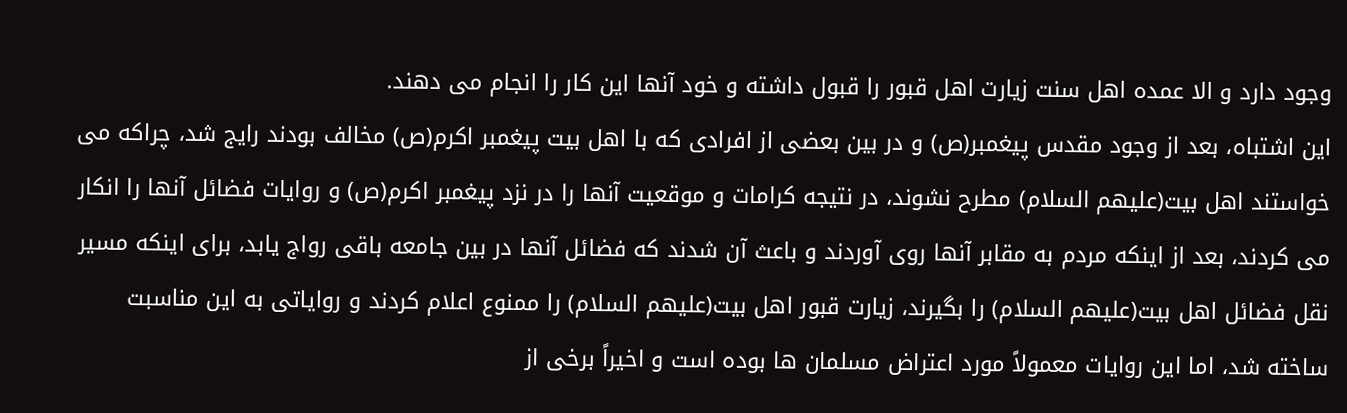وجود دارد و الا عمده اهل سنت زیارت اهل قبور را قبول داشته و خود آنها این کار را انجام می دهند.
این اشتباه، بعد از وجود مقدس پیغمبر(ص) و در بین بعضی از افرادی که با اهل بیت پیغمبر اکرم(ص) مخالف بودند رایج شد، چراکه می خواستند اهل بیت(علیهم السلام) مطرح نشوند، در نتیجه کرامات و موقعیت آنها را در نزد پیغمبر اکرم(ص) و روایات فضائل آنها را انکار می کردند، بعد از اینکه مردم به مقابر آنها روی آوردند و باعث آن شدند که فضائل آنها در بین جامعه باقی رواج یابد، برای اینکه مسیر نقل فضائل اهل بیت(علیهم السلام) را بگیرند، زیارت قبور اهل بیت(علیهم السلام) را ممنوع اعلام کردند و روایاتی به این مناسبت ساخته شد، اما این روایات معمولاً مورد اعتراض مسلمان ها بوده است و اخیراً برخی از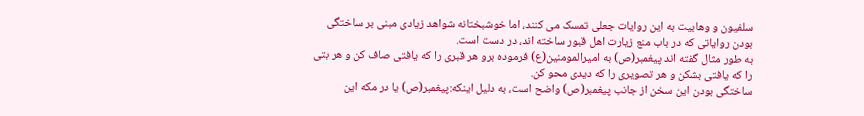سلفیون و وهابیت به این روایات جعلی تمسک می کنند، اما خوشبختانه شواهد زیادی مبنی بر ساختگی بودن روایاتی که در باب منع زیارت اهل قبور ساخته اند، در دست است.
به طور مثال گفته اند پیغمبر(ص) به امیرالمومنین(ع) فرموده برو هر قبری را که یافتی صاف کن و هر بتی را که یافتی بشکن و هر تصویری را که دیدی محو کن.
ساختگی بودن این سخن از جانب پیغمبر(ص) واضح است، به دلیل اینکه:پیغمبر(ص) یا در مکه این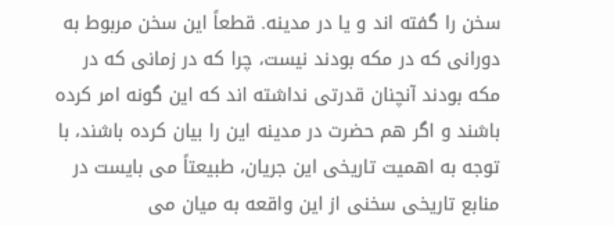سخن را گفته اند و یا در مدینه. قطعاً این سخن مربوط به دورانی که در مکه بودند نیست، چرا که در زمانی که در مکه بودند آنچنان قدرتی نداشته اند که این گونه امر کرده باشند و اگر هم حضرت در مدینه این را بیان کرده باشند، با توجه به اهمیت تاریخی این جریان، طبیعتاً می بایست در منابع تاریخی سخنی از این واقعه به میان می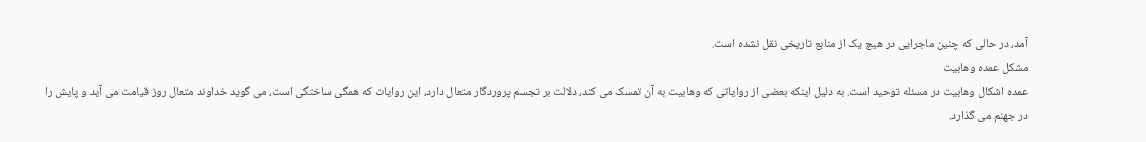آمد، در حالی که چنین ماجرایی در هیچ یک از منابع تاریخی نقل نشده است.
مشکل عمده وهابیت
عمده اشکال وهابیت در مسئله توحید است. به دلیل اینکه بعضی از روایاتی که وهابیت به آن تمسک می کند، دلالت بر تجسم پروردگار متعال دارد، این روایات که همگی ساختگی است، می گوید خداوند متعال روز قیامت می آید و پایش را در جهنم می گذارد.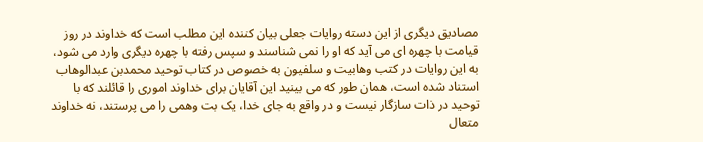مصادیق دیگری از این دسته روایات جعلی بیان کننده این مطلب است که خداوند در روز قیامت با چهره ای می آید که او را نمی شناسند و سپس رفته با چهره دیگری وارد می شود، به این روایات در کتب وهابیت و سلفیون به خصوص در کتاب توحید محمدبن عبدالوهاب استناد شده است، همان طور که می بینید این آقایان برای خداوند اموری را قائلند که با توحید در ذات سازگار نیست و در واقع به جای خدا، یک بت وهمی را می پرستند، نه خداوند متعال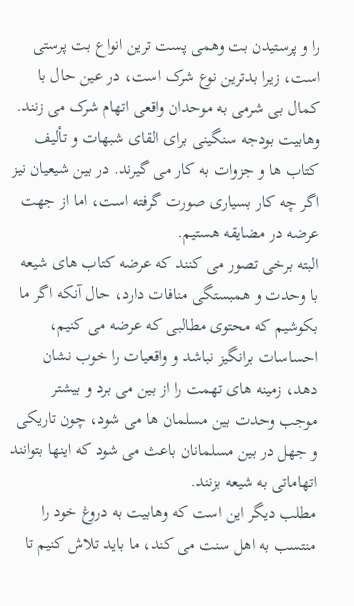را و پرستیدن بت وهمی پست ترین انواع بت پرستی است، زیرا بدترین نوع شرک است، در عین حال با کمال بی شرمی به موحدان واقعی اتهام شرک می زنند.
وهابیت بودجه سنگینی برای القای شبهات و تألیف کتاب ها و جزوات به کار می گیرند. در بین شیعیان نیز اگر چه کار بسیاری صورت گرفته است، اما از جهت عرضه در مضایقه هستیم.
البته برخی تصور می کنند که عرضه کتاب های شیعه با وحدت و همبستگی منافات دارد، حال آنکه اگر ما بکوشیم که محتوی مطالبی که عرضه می کنیم، احساسات برانگیز نباشد و واقعیات را خوب نشان دهد، زمینه های تهمت را از بین می برد و بیشتر موجب وحدت بین مسلمان ها می شود، چون تاریکی و جهل در بین مسلمانان باعث می شود که اینها بتوانند اتهاماتی به شیعه بزنند.
مطلب دیگر این است که وهابیت به دروغ خود را منتسب به اهل سنت می کند، ما باید تلاش کنیم تا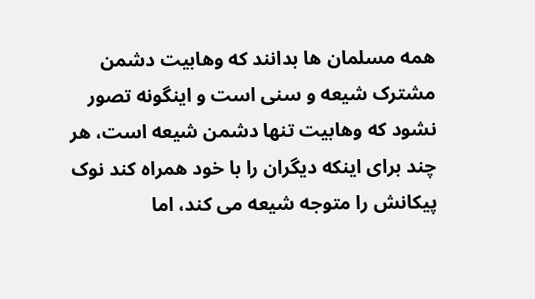همه مسلمان ها بدانند که وهابیت دشمن مشترک شیعه و سنی است و اینگونه تصور نشود که وهابیت تنها دشمن شیعه است، هر چند برای اینکه دیگران را با خود همراه کند نوک پیکانش را متوجه شیعه می کند، اما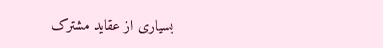بسیاری از عقاید مشترک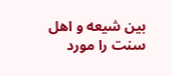بین شیعه و اهل سنت را مورد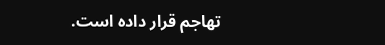تهاجم قرار داده است.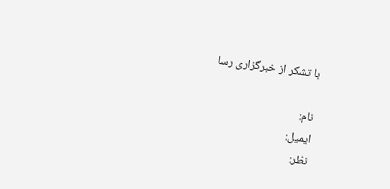با تشکر از خبرگزاری رسا

نام:
ایمیل:
نظر: